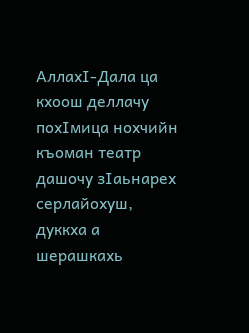АллахI-Дала ца кхоош деллачу похIмица нохчийн къоман театр дашочу зIаьнарех серлайохуш, дуккха а шерашкахь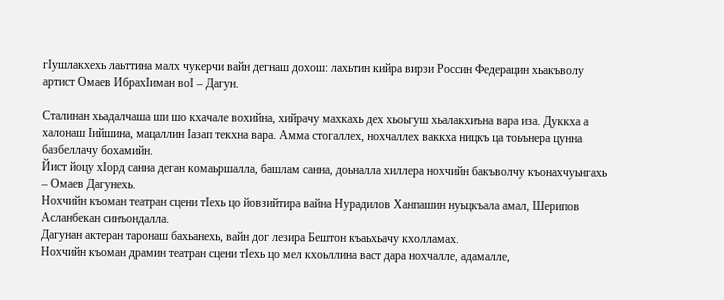гIушлакхехь лаьттина малх чукерчи вайн дегнаш дохош: лахьтин кийра вирзи Россин Федерацин хьакъволу артист Омаев ИбрахIиман воI – Дагун.

Сталинан хьадалчаша ши шо кхачале вохийна, хийрачу махкахь дех хьоьгуш хьалакхиъна вара иза. Дуккха а халонаш Iийшина, мацаллин Iазап текхна вара. Амма стогаллех, нохчаллех ваккха ницкъ ца тоьънера цунна базбеллачу бохамийн.
Йист йоцу хIорд санна деган комаьршалла, башлам санна, доьналла хиллера нохчийн бакъволчу къонахчуьнгахь – Омаев Дагунехь.
Нохчийн къоман театран сцени тIехь цо йовзийтира вайна Нурадилов Ханпашин нуьцкъала амал, Шерипов Асланбекан синъондалла.
Дагунан актеран таронаш бахьанехь, вайн дог лезира Бештон къаьхьачу кхолламах.
Нохчийн къоман драмин театран сцени тIехь цо мел кхоьллина васт дара нохчалле, адамалле,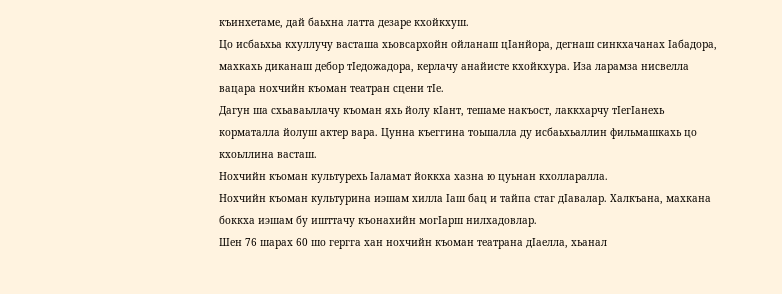къинхетаме, дай баьхна латта дезаре кхойкхуш.
Цо исбаьхьа кхуллучу васташа хьовсархойн ойланаш цIанйора, дегнаш синкхачанах Iабадора, махкахь диканаш дебор тIедожадора, керлачу анайисте кхойкхура. Иза ларамза нисвелла вацара нохчийн къоман театран сцени тIе.
Дагун ша схьаваьллачу къоман яхь йолу кIант, тешаме накъост, лаккхарчу тIегIанехь корматалла йолуш актер вара. Цунна къеггина тоьшалла ду исбаьхьаллин фильмашкахь цо кхоьллина васташ.
Нохчийн къоман культурехь Iаламат йоккха хазна ю цуьнан кхолларалла.
Нохчийн къоман культурина иэшам хилла Iаш бац и тайпа стаг дIавалар. Халкъана, махкана боккха иэшам бу ишттачу къонахийн могIарш нилхадовлар.
Шен 76 шарах 60 шо гергга хан нохчийн къоман театрана дIаелла, хьанал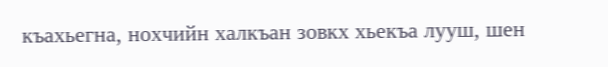къахьегна, нохчийн халкъан зовкх хьекъа лууш, шен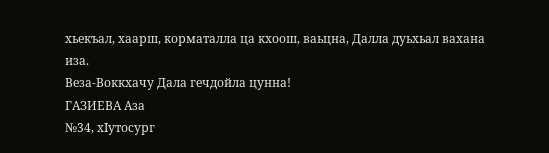хьекъал, хаарш, корматалла ца кхоош, ваьцна, Далла дуьхьал вахана иза.
Веза-Воккхачу Дала гечдойла цунна!
ГАЗИЕВА Аза
№34, хIутосург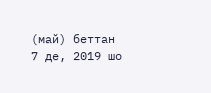(май) беттан 7 де, 2019 шо